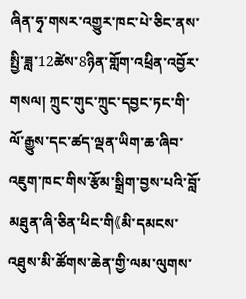ཞིན་ཧྭ་གསར་འགྱུར་ཁང་པེ་ཅིང་ནས་སྤྱི་ཟླ་12ཚེས་8ཉིན་གློག་འཕྲིན་འབྱོར་གསལ། ཀྲུང་གུང་ཀྲུང་དབྱང་ཏང་གི་ལོ་རྒྱུས་དང་ཚད་ལྡན་ཡིག་ཆ་ཞིབ་འཇུག་ཁང་གིས་རྩོམ་སྒྲིག་བྱས་པའི་བློ་མཐུན་ཞི་ཅིན་ཕིང་གི《མི་དམངས་འཐུས་མི་ཚོགས་ཆེན་གྱི་ལམ་ལུགས་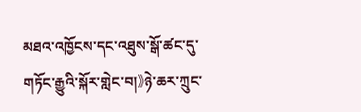མཐའ་འཁྱོངས་དང་འཐུས་སྒོ་ཚང་དུ་གཏོང་རྒྱུའི་སྐོར་གླེང་བ།》ཉེ་ཆར་ཀྲུང་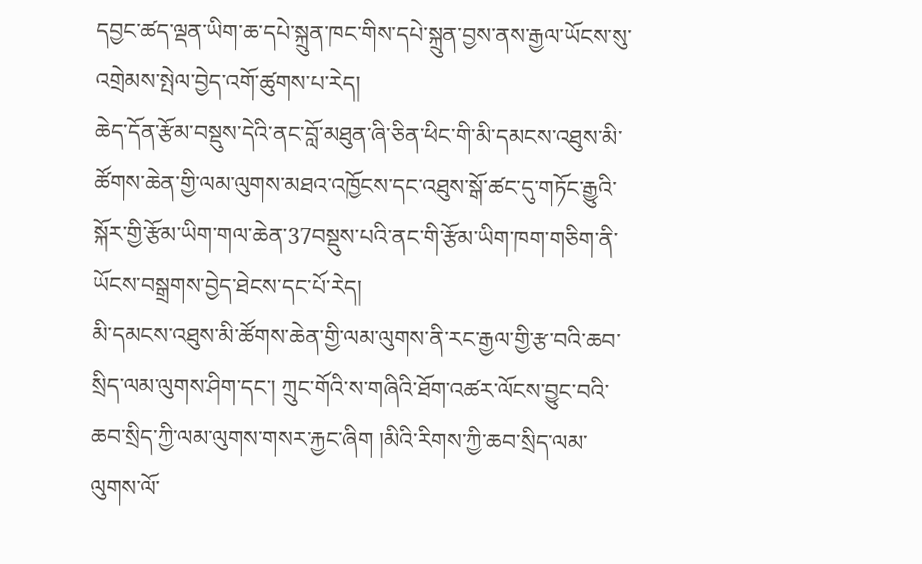དབྱང་ཚད་ལྡན་ཡིག་ཆ་དཔེ་སྐྲུན་ཁང་གིས་དཔེ་སྐྲུན་བྱས་ནས་རྒྱལ་ཡོངས་སུ་འགྲེམས་སྤེལ་བྱེད་འགོ་ཚུགས་པ་རེད།
ཆེད་དོན་རྩོམ་བསྡུས་དེའི་ནང་བློ་མཐུན་ཞི་ཅིན་ཕིང་གི་མི་དམངས་འཐུས་མི་ཚོགས་ཆེན་གྱི་ལམ་ལུགས་མཐའ་འཁྱོངས་དང་འཐུས་སྒོ་ཚང་དུ་གཏོང་རྒྱུའི་སྐོར་གྱི་རྩོམ་ཡིག་གལ་ཆེན་37བསྡུས་པའི་ནང་གི་རྩོམ་ཡིག་ཁག་གཅིག་ནི་ཡོངས་བསྒྲགས་བྱེད་ཐེངས་དང་པོ་རེད།
མི་དམངས་འཐུས་མི་ཚོགས་ཆེན་གྱི་ལམ་ལུགས་ནི་རང་རྒྱལ་གྱི་རྩ་བའི་ཆབ་སྲིད་ལམ་ལུགས་ཤིག་དང་། ཀྲུང་གོའི་ས་གཞིའི་ཐོག་འཚར་ལོངས་བྱུང་བའི་ཆབ་སྲིད་ཀྱི་ལམ་ལུགས་གསར་རྐྱང་ཞིག །མིའི་རིགས་ཀྱི་ཆབ་སྲིད་ལམ་ལུགས་ལོ་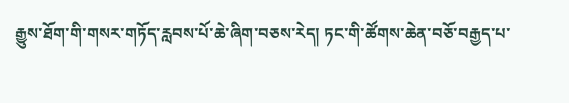རྒྱུས་ཐོག་གི་གསར་གཏོད་རླབས་པོ་ཆེ་ཞིག་བཅས་རེད། ཏང་གི་ཚོགས་ཆེན་བཅོ་བརྒྱད་པ་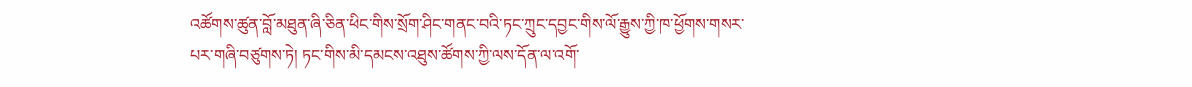འཚོགས་ཚུན་བློ་མཐུན་ཞི་ཅིན་ཕིང་གིས་སྲོག་ཤིང་གནང་བའི་ཏང་ཀྲུང་དབྱང་གིས་ལོ་རྒྱུས་ཀྱི་ཁ་ཕྱོགས་གསར་པར་གཞི་བཙུགས་ཏེ། ཏང་གིས་མི་དམངས་འཐུས་ཚོགས་ཀྱི་ལས་དོན་ལ་འགོ་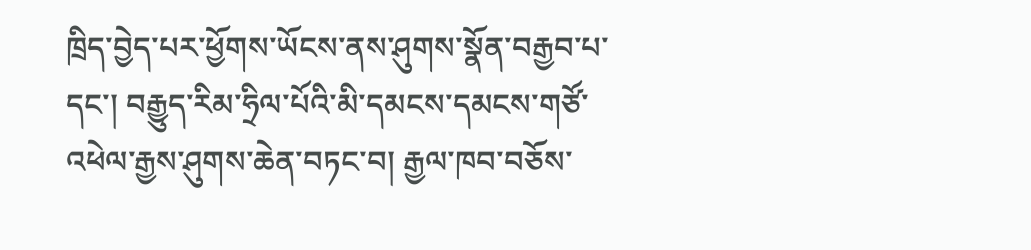ཁྲིད་བྱེད་པར་ཕྱོགས་ཡོངས་ནས་ཤུགས་སྣོན་བརྒྱབ་པ་དང་། བརྒྱུད་རིམ་ཧྲིལ་པོའི་མི་དམངས་དམངས་གཙོ་འཕེལ་རྒྱས་ཤུགས་ཆེན་བཏང་བ། རྒྱལ་ཁབ་བཅོས་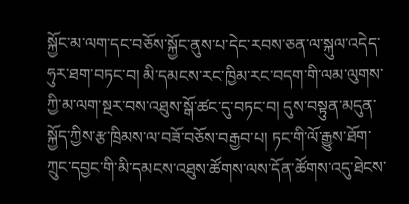སྐྱོང་མ་ལག་དང་བཅོས་སྐྱོང་ནུས་པ་དེང་རབས་ཅན་ལ་སྐུལ་འདེད་ཧུར་ཐག་བཏང་བ། མི་དམངས་རང་ཁྱིམ་རང་བདག་གི་ལམ་ལུགས་ཀྱི་མ་ལག་སྔར་བས་འཐུས་སྒོ་ཚང་དུ་བཏང་བ། དུས་བསྟུན་མདུན་སྐྱོད་ཀྱིས་རྩ་ཁྲིམས་ལ་བཟོ་བཅོས་བརྒྱབ་པ། ཏང་གི་ལོ་རྒྱུས་ཐོག་ཀྲུང་དབྱང་གི་མི་དམངས་འཐུས་ཚོགས་ལས་དོན་ཚོགས་འདུ་ཐེངས་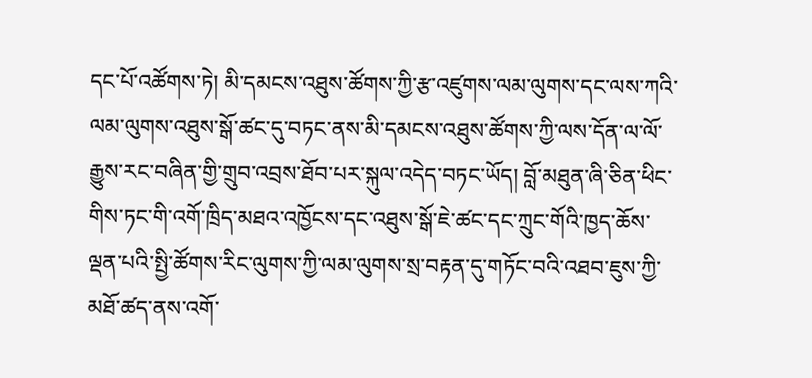དང་པོ་འཚོགས་ཏེ། མི་དམངས་འཐུས་ཚོགས་ཀྱི་རྩ་འཛུགས་ལམ་ལུགས་དང་ལས་ཀའི་ལམ་ལུགས་འཐུས་སྒོ་ཚང་དུ་བཏང་ནས་མི་དམངས་འཐུས་ཚོགས་ཀྱི་ལས་དོན་ལ་ལོ་རྒྱུས་རང་བཞིན་གྱི་གྲུབ་འབྲས་ཐོབ་པར་སྐུལ་འདེད་བཏང་ཡོད། བློ་མཐུན་ཞི་ཅིན་ཕིང་གིས་ཏང་གི་འགོ་ཁྲིད་མཐའ་འཁྱོངས་དང་འཐུས་སྒོ་ཇེ་ཚང་དང་ཀྲུང་གོའི་ཁྱད་ཆོས་ལྡན་པའི་སྤྱི་ཚོགས་རིང་ལུགས་ཀྱི་ལམ་ལུགས་སྲ་བརྟན་དུ་གཏོང་བའི་འཐབ་ཇུས་ཀྱི་མཐོ་ཚད་ནས་འགོ་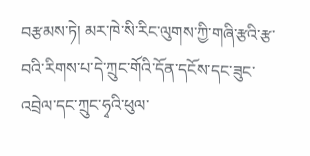བརྩམས་ཏེ། མར་ཁེ་སི་རིང་ལུགས་ཀྱི་གཞི་རྩའི་རྩ་བའི་རིགས་པ་དེ་ཀྲུང་གོའི་དོན་དངོས་དང་ཟུང་འབྲེལ་དང་ཀྲུང་ཧྭའི་ཕུལ་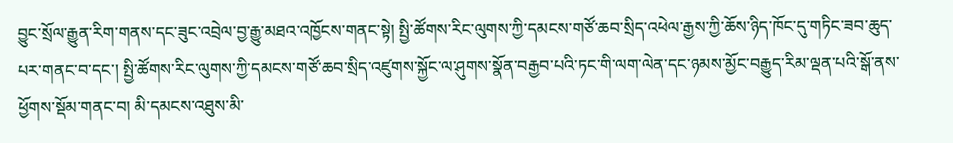བྱུང་སྲོལ་རྒྱུན་རིག་གནས་དང་ཟུང་འབྲེལ་བྱ་རྒྱུ་མཐའ་འཁྱོངས་གནང་སྟེ། སྤྱི་ཚོགས་རིང་ལུགས་ཀྱི་དམངས་གཙོ་ཆབ་སྲིད་འཕེལ་རྒྱས་ཀྱི་ཆོས་ཉིད་ཁོང་དུ་གཏིང་ཟབ་ཆུད་པར་གནང་བ་དང་། སྤྱི་ཚོགས་རིང་ལུགས་ཀྱི་དམངས་གཙོ་ཆབ་སྲིད་འཛུགས་སྐྱོང་ལ་ཤུགས་སྣོན་བརྒྱབ་པའི་ཏང་གི་ལག་ལེན་དང་ཉམས་མྱོང་བརྒྱུད་རིམ་ལྡན་པའི་སྒོ་ནས་ཕྱོགས་སྡོམ་གནང་བ། མི་དམངས་འཐུས་མི་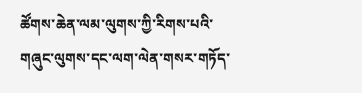ཚོགས་ཆེན་ལམ་ལུགས་ཀྱི་རིགས་པའི་གཞུང་ལུགས་དང་ལག་ལེན་གསར་གཏོད་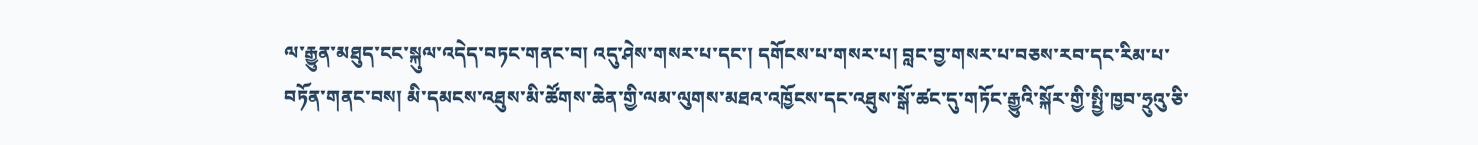ལ་རྒྱུན་མཐུད་ངང་སྐུལ་འདེད་བཏང་གནང་བ། འདུ་ཤེས་གསར་པ་དང་། དགོངས་པ་གསར་པ། བླང་བྱ་གསར་པ་བཅས་རབ་དང་རིམ་པ་བཏོན་གནང་བས། མི་དམངས་འཐུས་མི་ཚོགས་ཆེན་གྱི་ལམ་ལུགས་མཐའ་འཁྱོངས་དང་འཐུས་སྒོ་ཚང་དུ་གཏོང་རྒྱུའི་སྐོར་གྱི་སྤྱི་ཁྱབ་ཧྲུའུ་ཅི་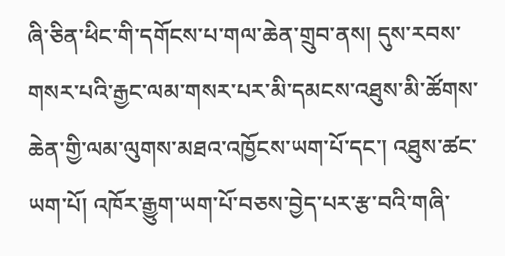ཞི་ཅིན་ཕིང་གི་དགོངས་པ་གལ་ཆེན་གྲུབ་ནས། དུས་རབས་གསར་པའི་རྒྱང་ལམ་གསར་པར་མི་དམངས་འཐུས་མི་ཚོགས་ཆེན་གྱི་ལམ་ལུགས་མཐའ་འཁྱོངས་ཡག་པོ་དང་། འཐུས་ཚང་ཡག་པོ། འཁོར་རྒྱུག་ཡག་པོ་བཅས་བྱེད་པར་རྩ་བའི་གཞི་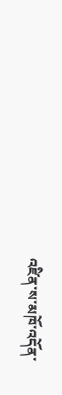འཛིན་ས་མཁོ་འདོན་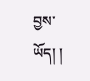བྱས་ཡོད། །